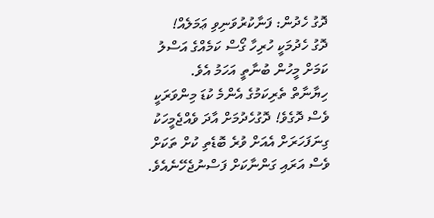ދޮގު ހެދުން: ފަނާކުރުވަނިވި ޢަމަލެއް!
ދޮގު ހެދުމަކީ ހުރިހާ ގޯސް ކަމެއްގެ އަސްލު ކަމަށް މީހުން ބުނާތީ އަހަމު އެވެ.
ހިޔާނާތް ތެރިކަމުގެ އެންމެ ކުޑަ މިންވަރަކީ ވެސް ދޮގެވެ! ދޮގުހެދުމަށް އާދަ ވެއްޖެމީހަކު ގިނަފަހަރަށް އެއަށް ވުރެ ބޮޑެތި ކުށް ތަކަށް ވެސް އަރައި ގަންނާކަށް ފަސްނުޖެހޭނެއެވެ.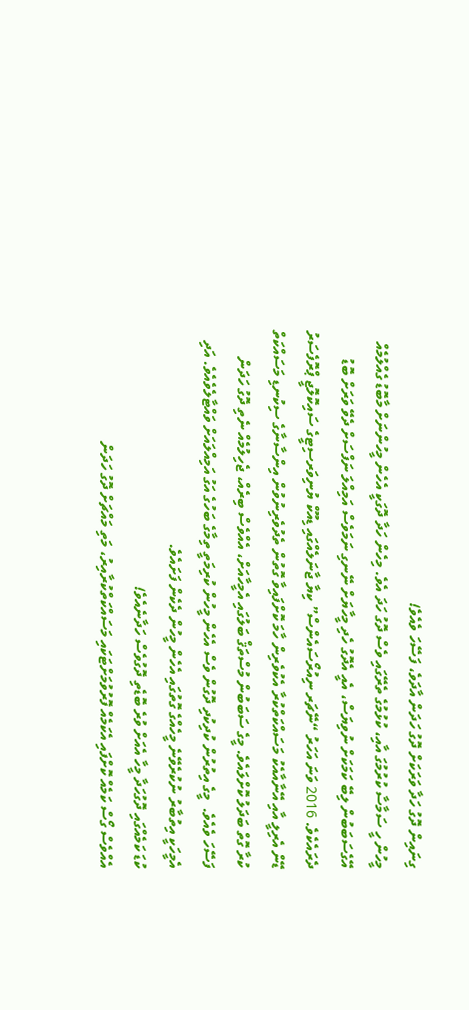ގިނައިން ދޮގު ހަދާ ވަރަކަށް ދޮގު ހަދަން އާދަވެ، ފަސޭހަ ވެއެވެ!
މީހުން ހީ ސަމާސާ ކުރުމުގަ އާއި، ކުޅުމުގެ ތެރޭގައި ވެސް ދޮގު ހަދަ އެވެ. މިހެން ހަދާ ދޮގަކީ އެހެން މީހުންނަށް މާބޮޑު ގެއްލުމެއް އޭގެސަބަބުން ލިބޭ ކަމަކަށް ނުވިޔަސް، އެއީ އެދޮގު ހެދި މީހާޔަށް ނޭނގި ނަމަވެސް އަމިއްލަ ނަފްސަށް ދެވޭ ވަރަށް ބޮޑު ދެރައެކެވެ. 2016 ވަނަ އަހަރު “ނޭޗަރ ނިއުރޯސައެންސް” ކިޔާ ޖާނަލެއްގައި ޑިއޫކް ޔުނިވަރސިޓީގެ ސައިކޮލޮޖީ ޕްރޮފެސަރު ޑޭން އެރިލީ އާއި އޭނާއާއެކު މަސައްކަތްކުރާ އެކުވެރިން ހާމަ ކޮށްފައިވާ ގޮތުން ތެދުވެރިނުވުން އިންސާނާގެ ސިކުނޑި މަސައްކަތް ކުރާ ގޮތް ބަދަލު ކޮށްލައެވެ. މީގެ ސަބަބުން މުސްތަޤް ބަލުގައި އެމީހާއަށް، އެއްވެސް ބިރެއް، ޖެހިލުމެއް ނެތި ދޮގު ހަދަން ފަސޭހަ ވެއެވެ.  މީގެ އިތުރުން ކުދިކުދި ދޮގުން ވެސް އެހެން މީހުން ކުރިމަތީ ތިމާގެ ބަހުގެ އަގު އަމިއްލައަށް ވައްޓާލެވެއެވެ. އަދި އެމީހަކީ އިތުބާރު ނުކުރެވޭނެ މީހެއްގެ ގޮތުގައި އެހެން މީހުން ދެކެން ފަށައެވެ.
ކުޑަ ކަމެއްގައި ދޮގުހަދާ މީހާ އެއަށް ވުރެ ބޮޑެތި ދޮގުވެސް ހަދާނެއެވެ!
އެއްވެސް ގޯސް ކަމެއް ކޮށްފައި އެކަމެއް ފޮރުވުމަށްޓަކައި މަސައްކަތްކުރާއިރު، މަތި މައްޗަށް ދޮގު ހަދަން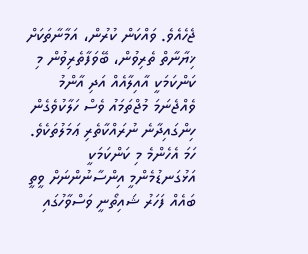ޖެހެއެވެ. ވައްކަން ކުރުން، އަމާނާތަކަށް ޚިޔާނާތް ތެރިވުން، ބޭވަފާތެރިވުން މި ކަންކަމަކީ އާއިލާއެއް އަދި އާންމު ވެއްޖެނަމަ މުޖްތަމައު ވެސް ހަލާކުވެގެން ހިންގައިދާނެ ނުރައްކާތެރި ޢަމަލުތަކެވެ. ހަމަ އެހެންމެ މި ކަންކަމަކީ އަޅުގަނޑުމެންމީ އިންސާނުންނަށް ވީތީ ބައެއް ފަހަރު ޝައިތޯނީ ވަސްވާހުގައި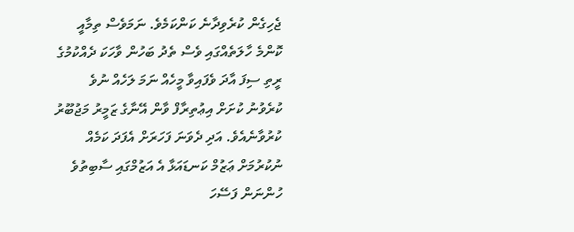ޖެހިގެން ކުރެވިދާނެ ކަންކަމެވެ. ނަމަވެސް ތިމާއީ ކޮންމެ ހާލަތެއްގައި ވެސް ތެދު ބަހުން ވާހަކަ ދެއްކުމުގެ ރީތި ސިފަ އާދަ ވެފައިވާ މީހެއް ނަމަ ލަހެއް ނުވެ ކުރެވުނު ކުށަށް އިޢުތިރާފް ވާން އޭނާގެ ޒަމީރު މަޖުބޫރު ކުރުވާނެއެވެ. އަދި ދެވަނަ ފަހަރަށް އެފަދަ ކަމެއް ނުކުރުމަށް ޢަޒުމް ކަނޑައަޅާ އެ އަޒުމްގައި ސާބިތުވެ ހުންނަން ފަސޭހަ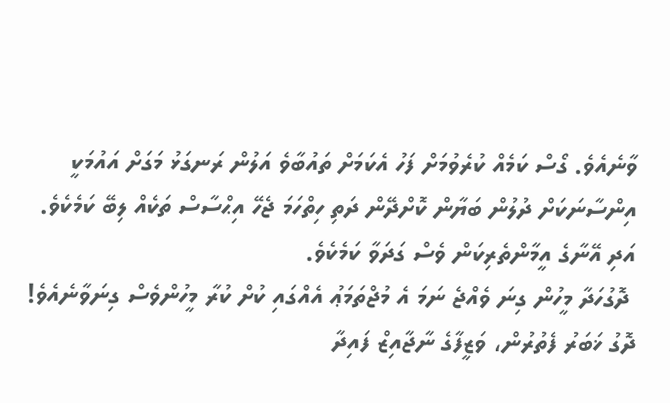ވާނެއެވެ. ގޯސް ކަމެއް ކުރެވުމަށް ފަހު އެކަމަށް ތައުބާވެ އަލުން ރަނގަޅު މަގަށް އައުމަކީ އިންސާނަކަށް ދުލުން ބަޔާން ކޮށްދޭން ދަތި ހިތްހަމަ ޖެހޭ އިޙްސާސް ތަކެއް ލިބޭ ކަމެކެވެ. އަދި އޭނާގެ އީމާންތެރިކަން ވެސް ގަދަވާ ކަމެކެވެ.
 ދޮގުހަދާ މީހުން ގިނަ ވެއްޖެ ނަމަ އެ މުޖްތަމަޢު އެއްގައި ކުށް ކުރާ މީހުންވެސް ގިނަވާނެއެވެ!
ދޮގު ޚަބަރު ފެތުރުން، ވަޒީފާގެ ނާޖާއިޒް ފައިދާ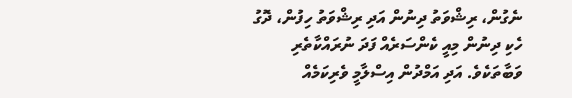ނެގުން، ރިޝްވަތު ދިނުން އަދި ރިޝްވަތު ހިފުން، ދޮގު ހެކި ދިނުން މިއީ ކެންސަރެއް ފަދަ ނުރައްކާތެރި ވަބާތަކެވެ. އަދި އަމްދުން އިސްލާމީ ވެރިކަމެއް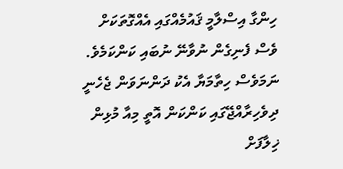ހިންގާ އިސްލާމީ ޤައުމެއްގައި އެއްގޮތަކަށް ވެސް ފެނިގެން ނުވާނޭ ނުބައި ކަންކަމެވެ. ނަމަވެސް ހިތާމަޔާ އެކު ދަންނަވަން ޖެހެނީ ދިވެހިރާއްޖޭގައި ކަންކަން އޮތީ މިއާ މުޅިން ޚިލާފަށް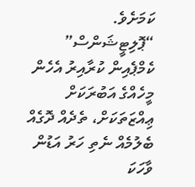ކަމަށެވެ. “ޕޮލިޓީޝަންސް” ކެމްޕެއިން ކުރާއިރު އެހެން މީހެއްގެ އަބުރަކަށް ޢިއްޒަތަކަށް، ތެދެއް ދޮގެއް ބެލުމެއް ނެތި ހަރު އަޑުން ވާހަކަ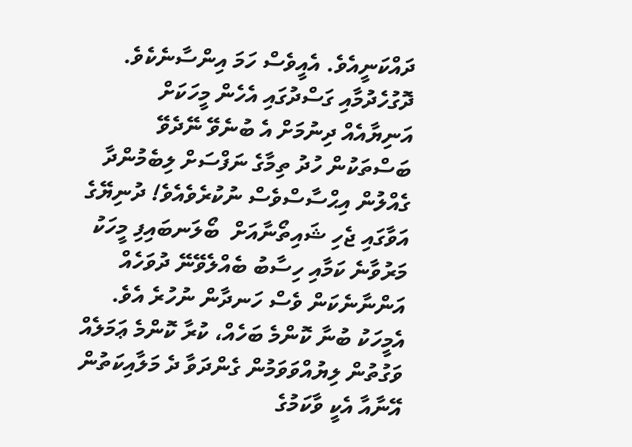ދައްކަނީއެވެ. އެއީވެސް ހަމަ އިންސާނެކެވެ. ދޮގުހެދުމާއި ގަސްދުގައި އެހެން މީހަކަށް އަނިޔާއެއް ދިނުމަށް އެ ބުނެވޭ ނޭދެވޭ ބަސްތަކުން ހުދު ތިމާގެ ނަފްސަށް ލިބެމުންދާ ގެއްލުން އިޙްސާސްވެސް ނުކުރެވެއެވެ! ދުނިޔޭގެ އަވާގައި ޖެހި ޝައިތޯނާއަށް  ބޯލަނބައިފި މީހަކު މަރުވާނެ ކަމާއި ހިސާބު ބެއްލެވޭނޭ ދުވަހެއް އަންނާނެކަން ވެސް ހަނދާން ނުހުރެ އެވެ. އެމީހަކު ބުނާ ކޮންމެ ބަހެއް، ކުރާ ކޮންމެ ޢަމަލެއް ވަގުތުން ލިޔުއްވަވަމުން ގެންދަވާ ދެ މަލާއިކަތުން އޭނާއާ އެކީ ވާކަމުގެ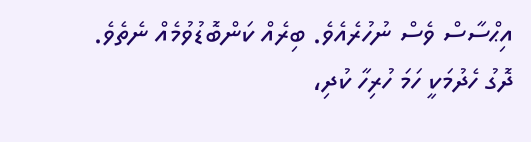އިޙްސާސް ވެސް ނުހުރެއެވެ. ބިރެއް ކަންބޮޑުވުމެއް ނެތެވެ.
ދޮގު ހެދުމަކީ ހަމަ ހުރިހާ ކުދި،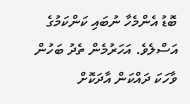ބޮޑު އެންމެހާ ނުބައި ކަންކަމުގެ އަސްލެވެ. އަހަރުމެން ތެދު ބަހުން ވާހަކަ ދައްކަން އާދަކޮށް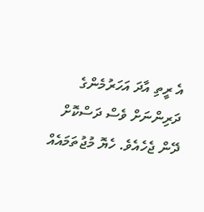އެ ރީތި އާދަ އަހަރުމެންގެ ދަރިންނަށް ވެސް ދަސްކޮށް ދޭން ޖެހެއެވެ. ހެޔޮ މުޖުތަމައެއް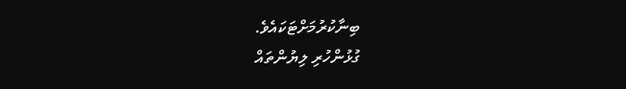ބިނާކުރުމަށްޓަކައެވެ.
ގުޅުންހުރި ލިޔުންތައް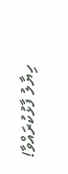ހިޔާލު ފާޅުކުރައްވާ!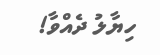ހިޔާލު ދެއްވާ!